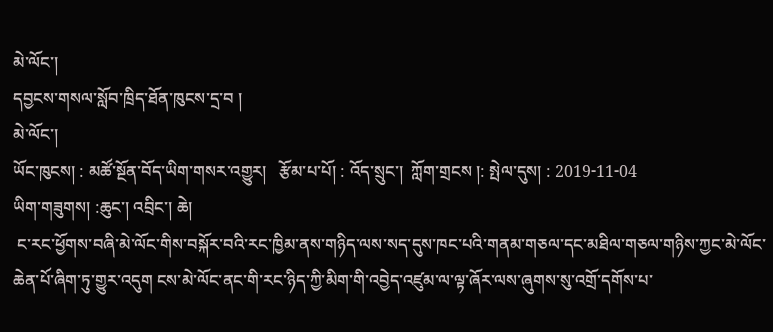མེ་ལོང་།
དབྱངས་གསལ་སློབ་ཁྲིད་ཐོན་ཁུངས་དྲ་བ །
མེ་ལོང་།
ཡོང་ཁུངས། : མཚོ་སྔོན་བོད་ཡིག་གསར་འགྱུར།   རྩོམ་པ་པོ། : འོད་སྲུང་།  ཀློག་གྲངས །: སྤེལ་དུས། : 2019-11-04
ཡིག་གཟུགས། :ཆུང་། འབྲིང་། ཆེ།
 ང་རང་ཕྱོགས་བཞི་མེ་ལོང་གིས་བསྐོར་བའི་རང་ཁྱིམ་ནས་གཉིད་ལས་སད་དུས་ཁང་པའི་གནམ་གཅལ་དང་མཐིལ་གཅལ་གཉིས་ཀྱང་མེ་ལོང་ཆེན་པོ་ཞིག་ཏུ་གྱུར་འདུག ངས་མེ་ལོང་ནང་གི་རང་ཉིད་ཀྱི་མིག་གི་འབྱེད་འཛུམ་ལ་ལྟ་ཞོར་ལས་ཞུགས་སུ་འགྲོ་དགོས་པ་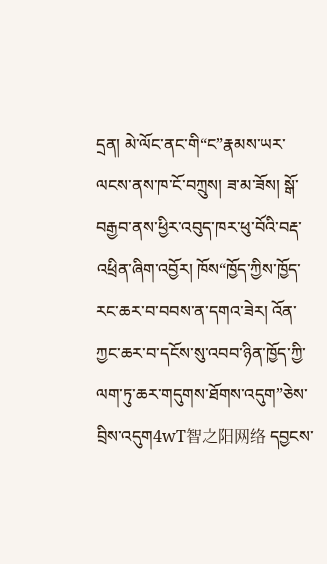དྲན། མེ་ལོང་ནང་གི“ང”རྣམས་ཡར་ལངས་ནས་ཁ་ངོ་བཀྲུས། ཟ་མ་ཟོས། སྒོ་བརྒྱབ་ནས་ཕྱིར་འབུད་ཁར་ཕུ་བོའི་བརྡ་འཕྲིན་ཞིག་འབྱོར། ཁོས“ཁྱོད་ཀྱིས་ཁྱོད་རང་ཆར་བ་བབས་ན་དགའ་ཟེར། འོན་ཀྱང་ཆར་བ་དངོས་སུ་འབབ་ཉིན་ཁྱོད་ཀྱི་ལག་ཏུ་ཆར་གདུགས་ཐོགས་འདུག”ཅེས་བྲིས་འདུག4wT智之阳网络 དབྱངས་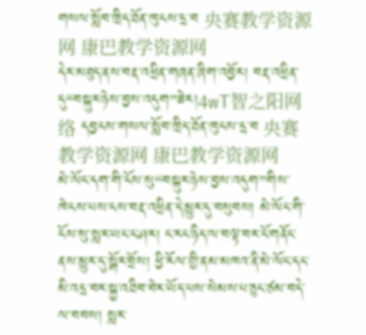གསལ་སློབ་ཁྲིད་ཐོན་ཁུངས་དྲ་བ 央赛教学资源网 康巴教学资源网
དེར་མཐུད་ནས་བརྡ་འཕྲིན་གཞན་ཞིག་འབྱོར། བརྡ་འཕྲིན་དུ“བསྐུར་ཉེས་བྱས་འདུག”ཟེར།4wT智之阳网络 དབྱངས་གསལ་སློབ་ཁྲིད་ཐོན་ཁུངས་དྲ་བ 央赛教学资源网 康巴教学资源网
མེ་ལོང་དག་གི་ངོས་སུ“བསྐུར་ཉེས་བྱས་འདུག”གིས་ཁེངས་པས་ངས་བརྡ་འཕྲིན་དེ་མྱུར་དུ་བསུབས། མེ་ལོང་གི་ངོས་སུ་སླར་ཡང་ང་ཤར། ང་རང་ཉིད་ལ་བལྟ་བར་ངོ་གནོང་ནས་མྱུར་དུ་སྒོར་བྲོས། ཕྱི་རོལ་གྱི་ནམ་མཁའ་ནི་མེ་ལོང་དང་མི་འདྲ་བར་སྐྱ་འཐིབ་བེར་ཡོད་པས་སེམས་པ་ཅུང་ཙམ་བདེ་ལ་བབས། སླར་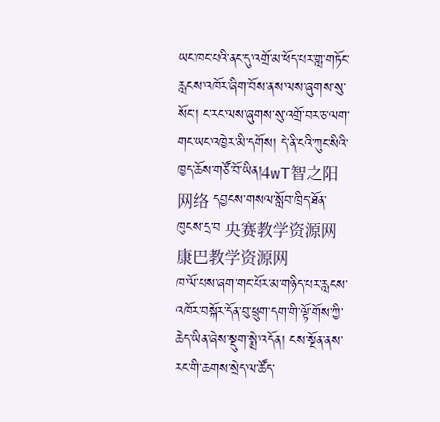ཡང་ཁང་པའི་ནང་དུ་འགྲོ་མ་ཕོད་པར་གླ་གཏོང་རླངས་འཁོར་ཞིག་བོས་ནས་ལས་ཞུགས་སུ་སོང་། ང་རང་ལས་ཞུགས་སུ་འགྲོ་བར་ཅ་ལག་གང་ཡང་འཁྱེར་མི་དགོས། དེ་ནི་ངའི་ཀུང་སིའི་ཁྱད་ཆོས་གཙོ་བོ་ཡིན།4wT智之阳网络 དབྱངས་གསལ་སློབ་ཁྲིད་ཐོན་ཁུངས་དྲ་བ 央赛教学资源网 康巴教学资源网
ཁ་ལོ་པས་ཞག་གང་པོར་མ་གཉིད་པར་རླངས་འཁོར་བསྐོར་དོན་བུ་ཕྲུག་དག་གི་ལྟོ་གོས་ཀྱི་ཆེད་ཡིན་ཞེས་སྡུག་སྨྲེ་འདོན། ངས་སྔོན་ནས་རང་གི་ཆགས་སྲེད་ལ་ཚོད་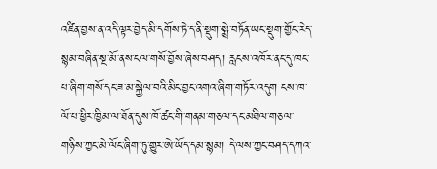འཛིན་བྱས་ན་འདི་ལྟར་བྱེད་མི་དགོས་ཏེ་ད་ནི་སྡུག་སྨྲེ་བཏོན་ཡང་སྡུག་གྱོང་རེད་སྙམ་བཞིན་སྔ་མོ་ནས་ངལ་གསོ་བྱོས་ཞེས་བཤད། རླངས་འཁོར་ནང་དུ་ཁང་པ་ཞིག་གསོ་དང་ཟ་མ་སྐྱེལ་བའི་མིང་བྱང་འགའ་ཞིག་གཏོར་འདུག ངས་ཁ་ལོ་པ་ཕྱིར་ཁྱིམ་ལ་ཐོན་དུས་ཁོ་ཚང་གི་གནམ་གཅལ་དང་མཐིལ་གཅལ་གཉིས་ཀྱང་མེ་ལོང་ཞིག་ཏུ་གྱུར་ཨེ་ཡོད་དམ་སྙམ། དེ་ལས་ཀྱང་བཤད་དཀའ་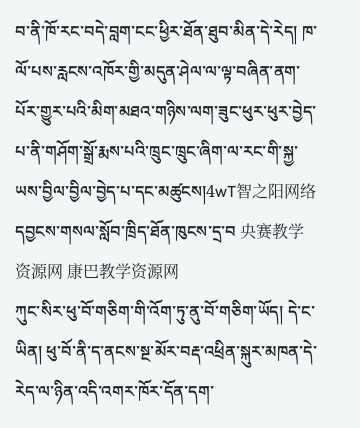བ་ནི་ཁོ་རང་བདེ་བླག་ངང་ཕྱིར་ཐོན་ཐུབ་མིན་དེ་རེད། ཁ་ལོ་པས་རླངས་འཁོར་གྱི་མདུན་ཤེལ་ལ་ལྟ་བཞིན་ནག་པོར་གྱུར་པའི་མིག་མཐའ་གཉིས་ལག་ཟུང་ཕུར་ཕུར་བྱེད་པ་ནི་གཤོག་སྒྲོ་རྨས་པའི་ཁྲུང་ཁྲུང་ཞིག་ལ་རང་གི་སྐྱ་ཡས་བྱིལ་བྱིལ་བྱེད་པ་དང་མཚུངས།4wT智之阳网络 དབྱངས་གསལ་སློབ་ཁྲིད་ཐོན་ཁུངས་དྲ་བ 央赛教学资源网 康巴教学资源网
ཀུང་སིར་ཕུ་བོ་གཅིག་གི་འོག་ཏུ་ནུ་བོ་གཅིག་ཡོད། དེ་ང་ཡིན། ཕུ་བོ་ནི་ད་ནངས་སྔ་མོར་བརྡ་འཕྲིན་སྐུར་མཁན་དེ་རེད་ལ་ཉིན་འདི་འགར་ཁོར་དོན་དག་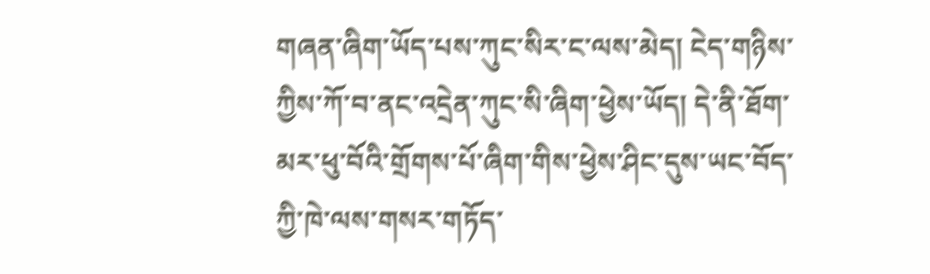གཞན་ཞིག་ཡོད་པས་ཀུང་སིར་ང་ལས་མེད། ངེད་གཉིས་ཀྱིས་ཀོ་བ་ནང་འདྲེན་ཀུང་སི་ཞིག་ཕྱེས་ཡོད། དེ་ནི་ཐོག་མར་ཕུ་བོའི་གྲོགས་པོ་ཞིག་གིས་ཕྱེས་ཤིང་དུས་ཡང་བོད་ཀྱི་ཁེ་ལས་གསར་གཏོད་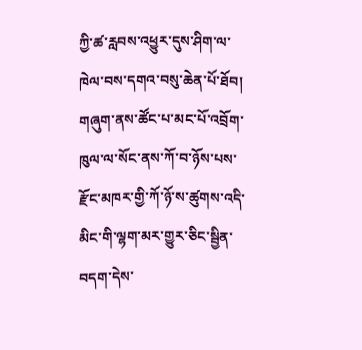ཀྱི་ཚ་རླབས་འཕྱུར་དུས་ཤིག་ལ་ཁེལ་བས་དགའ་བསུ་ཆེན་པོ་ཐོབ། གཞུག་ནས་ཚོང་པ་མང་པོ་འབྲོག་ཁུལ་ལ་སོང་ནས་ཀོ་བ་ཉོས་པས་རྫོང་མཁར་གྱི་ཀོ་ཉོ་ས་ཚུགས་འདི་མིང་གི་ལྷག་མར་གྱུར་ཅིང་སྦྱིན་བདག་དེས་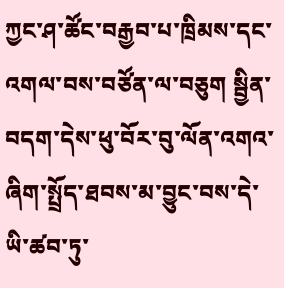ཀྱང་ཤ་ཚོང་བརྒྱབ་པ་ཁྲིམས་དང་འགལ་བས་བཙོན་ལ་བཅུག སྦྱིན་བདག་དེས་ཕུ་བོར་བུ་ལོན་འགའ་ཞིག་སྤྲོད་ཐབས་མ་བྱུང་བས་དེ་ཡི་ཚབ་ཏུ་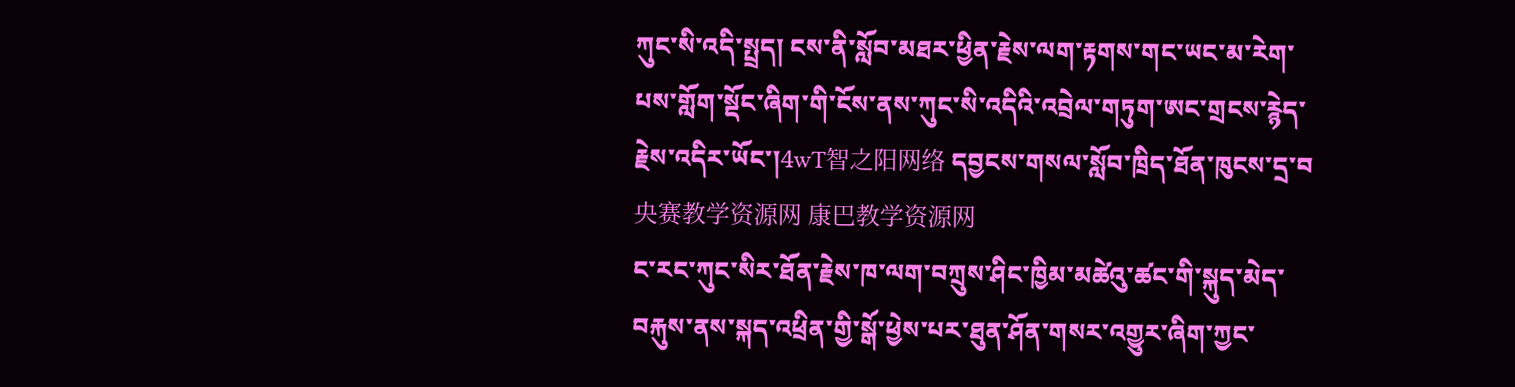ཀུང་སི་འདི་སྤྲད། ངས་ནི་སློབ་མཐར་ཕྱིན་རྗེས་ལག་རྟགས་གང་ཡང་མ་རེག་པས་གློག་སྡོང་ཞིག་གི་ངོས་ནས་ཀུང་སི་འདིའི་འབྲེལ་གཏུག་ཨང་གྲངས་རྙེད་རྗེས་འདིར་ཡོང་།4wT智之阳网络 དབྱངས་གསལ་སློབ་ཁྲིད་ཐོན་ཁུངས་དྲ་བ 央赛教学资源网 康巴教学资源网
ང་རང་ཀུང་སིར་ཐོན་རྗེས་ཁ་ལག་བཀྲུས་ཤིང་ཁྱིམ་མཚེའུ་ཚང་གི་སྐུད་མེད་བརྐུས་ནས་སྐད་འཕྲིན་གྱི་སྒོ་ཕྱེས་པར་ཐུན་ཤོན་གསར་འགྱུར་ཞིག་ཀྱང་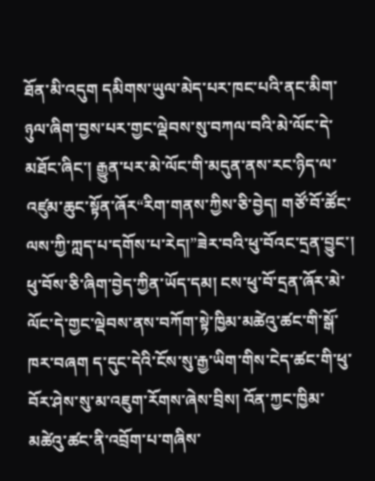ཐོན་མི་འདུག དམིགས་ཡུལ་མེད་པར་ཁང་པའི་ནང་མིག་ཉུལ་ཞིག་བྱས་པར་གྱང་ལྡེབས་སུ་བཀལ་བའི་མེ་ལོང་དེ་མཐོང་ཞིང་། རྒྱུན་པར་མེ་ལོང་གི་མདུན་ནས་རང་ཉིད་ལ་འཛུམ་ཆུང་སྟོན་ཞོར“རིག་གནས་ཀྱིས་ཅི་བྱེད། གཙོ་བོ་ཚོང་ལས་ཀྱི་ཀླད་པ་དགོས་པ་རེད།”ཟེར་བའི་ཕུ་བོའང་དྲན་བྱུང་། ཕུ་བོས་ཅི་ཞིག་བྱེད་ཀྱིན་ཡོད་དམ། ངས་ཕུ་བོ་དྲན་ཞོར་མེ་ལོང་དེ་གྱང་ལྡེབས་ནས་བཀོག་སྟེ་ཁྱིམ་མཚེའུ་ཚང་གི་སྒོ་ཁར་བཞག ད་དུང་དེའི་ངོས་སུ་རྒྱ་ཡིག་གིས་ངེད་ཚང་གི་ཕུ་བོར་ཤེས་སུ་མ་འཇུག་རོགས་ཞེས་བྲིས། འོན་ཀྱང་ཁྱིམ་མཚེའུ་ཚང་ནི་འབྲོག་པ་གཞིས་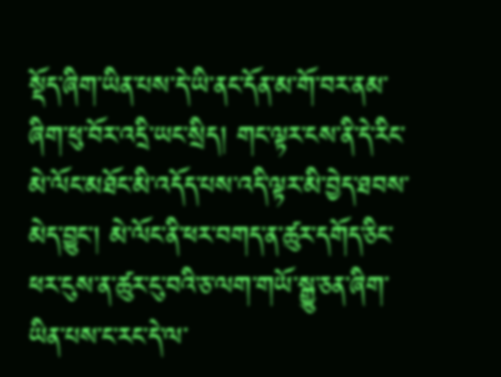སྡོད་ཞིག་ཡིན་པས་དེ་ཡི་ནང་དོན་མ་གོ་བར་ནམ་ཞིག་ཕུ་བོར་འདྲི་ཡང་སྲིད། གང་ལྟར་ངས་ནི་དེ་རིང་མེ་ལོང་མཐོང་མི་འདོད་པས་འདི་ལྟར་མི་བྱེད་ཐབས་མེད་བྱུང་། མེ་ལོང་ནི་ཕར་བགད་ན་ཚུར་དགོད་ཅིང་ཕར་ངུས་ན་ཚུར་ངུ་བའི་ཅ་ལག་གཡོ་སྒྱུ་ཅན་ཞིག་ཡིན་པས་ང་རང་དེ་ལ་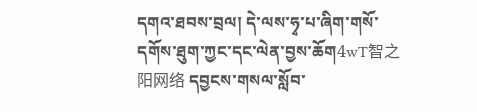དགའ་ཐབས་བྲལ། དེ་ལས་ཧྭ་པ་ཞིག་གསོ་དགོས་ཐུག་ཀྱང་དང་ལེན་བྱས་ཆོག4wT智之阳网络 དབྱངས་གསལ་སློབ་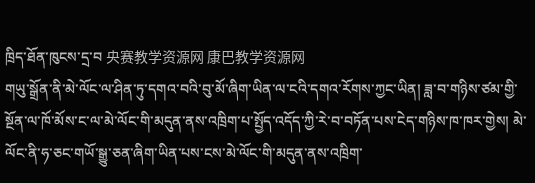ཁྲིད་ཐོན་ཁུངས་དྲ་བ 央赛教学资源网 康巴教学资源网
གཡུ་སྒྲོན་ནི་མེ་ལོང་ལ་ཤིན་ཏུ་དགའ་བའི་བུ་མོ་ཞིག་ཡིན་ལ་ངའི་དགའ་རོགས་ཀྱང་ཡིན། ཟླ་བ་གཉིས་ཙམ་གྱི་སྔོན་ལ་ཁོ་མོས་ང་ལ་མེ་ལོང་གི་མདུན་ནས་འཁྲིག་པ་སྤྱོད་འདོད་ཀྱི་རེ་བ་བཏོན་པས་ངེད་གཉིས་ཁ་ཁར་གྱེས། མེ་ལོང་ནི་ཧ་ཅང་གཡོ་སྒྱུ་ཅན་ཞིག་ཡིན་པས་ངས་མེ་ལོང་གི་མདུན་ནས་འཁྲིག་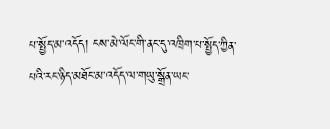པ་སྤྱོད་མ་འདོད། ངས་མེ་ལོང་གི་ནང་དུ་འཁྲིག་པ་སྤྱོད་ཀྱིན་པའི་རང་ཉིད་མཐོང་མ་འདོད་ལ་གཡུ་སྒྲོན་ཡང་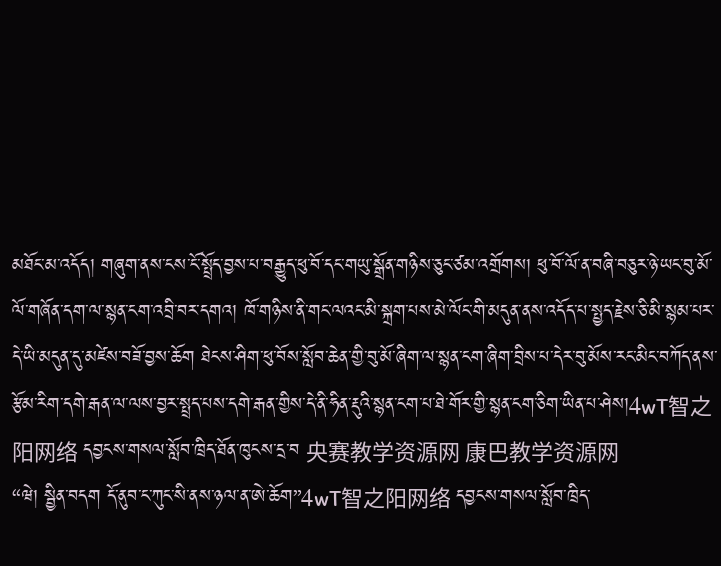མཐོང་མ་འདོད། གཞུག་ནས་ངས་ངོ་སྤྲོད་བྱས་པ་བརྒྱུད་ཕུ་བོ་དང་གཡུ་སྒྲོན་གཉིས་ཅུང་ཙམ་འགྲོགས། ཕུ་བོ་ལོ་ན་བཞི་བཅུར་ཉེ་ཡང་བུ་མོ་ལོ་གཞོན་དག་ལ་སྙན་ངག་འབྲི་བར་དགའ། ཁོ་གཉིས་ནི་གང་ལའང་མི་སྐྲག་པས་མེ་ལོང་གི་མདུན་ནས་འདོད་པ་སྤྱད་རྗེས་ཅི་མི་སྙམ་པར་དེ་ཡི་མདུན་དུ་མཛེས་བཟོ་བྱས་ཆོག ཐེངས་ཤིག་ཕུ་བོས་སློབ་ཆེན་གྱི་བུ་མོ་ཞིག་ལ་སྙན་ངག་ཞིག་བྲིས་པ་དེར་བུ་མོས་རང་མིང་བཀོད་ནས་རྩོམ་རིག་དགེ་རྒན་ལ་ལས་བྱར་སྤྲད་པས་དགེ་རྒན་གྱིས་དེ་ནི་ཧིན་རྡུའི་སྙན་ངག་པ་ཐེ་གོར་གྱི་སྙན་ངག་ཅིག་ཡིན་པ་ཤེས།4wT智之阳网络 དབྱངས་གསལ་སློབ་ཁྲིད་ཐོན་ཁུངས་དྲ་བ 央赛教学资源网 康巴教学资源网
“ཝེ། སྦྱིན་བདག དོ་ནུབ་ང་ཀུང་སི་ནས་ཉལ་ན་ཨེ་ཆོག”4wT智之阳网络 དབྱངས་གསལ་སློབ་ཁྲིད་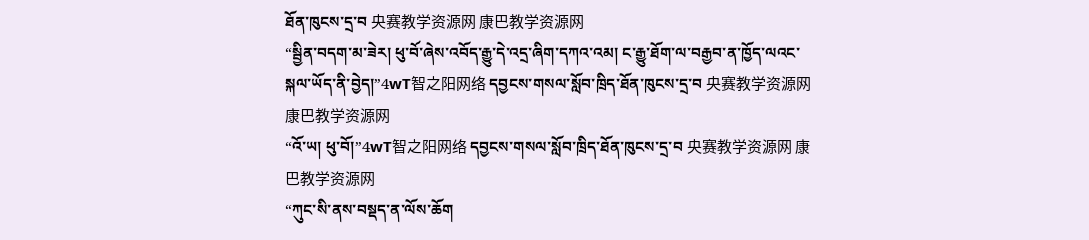ཐོན་ཁུངས་དྲ་བ 央赛教学资源网 康巴教学资源网
“སྦྱིན་བདག་མ་ཟེར། ཕུ་བོ་ཞེས་འབོད་རྒྱུ་དེ་འདྲ་ཞིག་དཀའ་འམ། ང་རྒྱུ་ཐོག་ལ་བརྒྱབ་ན་ཁྱོད་ལའང་སྐལ་ཡོད་ནི་བྱེད།”4wT智之阳网络 དབྱངས་གསལ་སློབ་ཁྲིད་ཐོན་ཁུངས་དྲ་བ 央赛教学资源网 康巴教学资源网
“འོ་ཡ། ཕུ་བོ།”4wT智之阳网络 དབྱངས་གསལ་སློབ་ཁྲིད་ཐོན་ཁུངས་དྲ་བ 央赛教学资源网 康巴教学资源网
“ཀུང་སི་ནས་བསྡད་ན་ལོས་ཆོག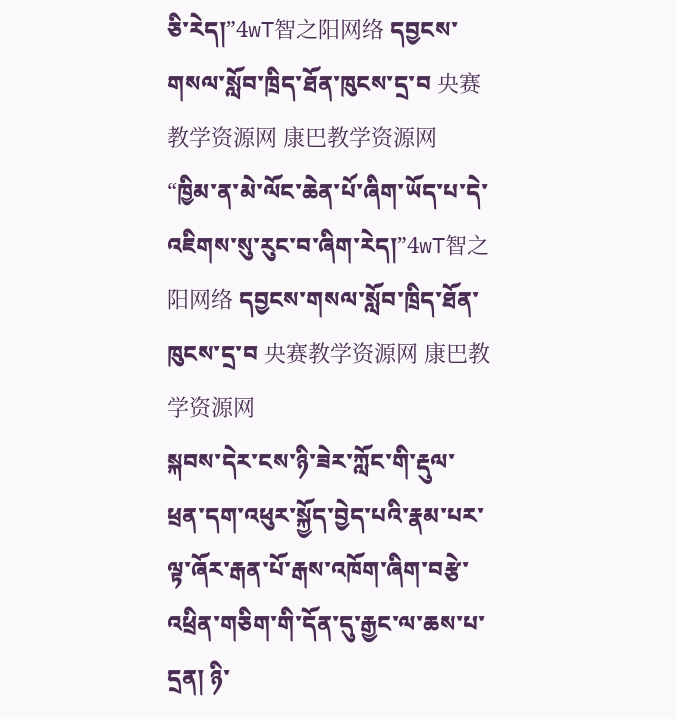ཅི་རེད།”4wT智之阳网络 དབྱངས་གསལ་སློབ་ཁྲིད་ཐོན་ཁུངས་དྲ་བ 央赛教学资源网 康巴教学资源网
“ཁྱིམ་ན་མེ་ལོང་ཆེན་པོ་ཞིག་ཡོད་པ་དེ་འཇིགས་སུ་རུང་བ་ཞིག་རེད།”4wT智之阳网络 དབྱངས་གསལ་སློབ་ཁྲིད་ཐོན་ཁུངས་དྲ་བ 央赛教学资源网 康巴教学资源网
སྐབས་དེར་ངས་ཉི་ཟེར་ཀློང་གི་རྡུལ་ཕྲན་དག་འཕུར་སྐྱོད་བྱེད་པའི་རྣམ་པར་ལྟ་ཞོར་རྒན་པོ་རྒས་འཁོག་ཞིག་བརྩེ་འཕྲིན་གཅིག་གི་དོན་དུ་རྒྱང་ལ་ཆས་པ་དྲན། ཉི་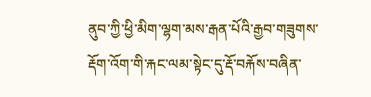ནུབ་ཀྱི་ཕྱི་མིག་ལྷག་མས་རྒན་པོའི་རྒྱབ་གཟུགས་རྡོག་འོག་གི་རྐང་ལམ་སྟེང་དུ་རྡོ་བརྐོས་བཞིན་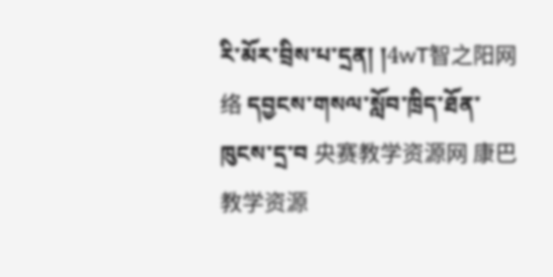རི་མོར་བྲིས་པ་དྲན། །4wT智之阳网络 དབྱངས་གསལ་སློབ་ཁྲིད་ཐོན་ཁུངས་དྲ་བ 央赛教学资源网 康巴教学资源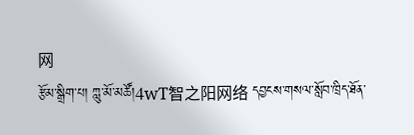网
རྩོམ་སྒྲིག་པ། ཀླུ་མོ་མཚོ།4wT智之阳网络 དབྱངས་གསལ་སློབ་ཁྲིད་ཐོན་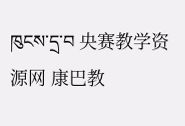ཁུངས་དྲ་བ 央赛教学资源网 康巴教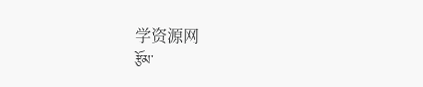学资源网
རྩོམ་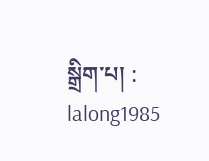སྒྲིག་པ། : lalong1985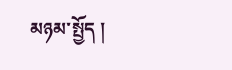མཉམ་སྤྱོད །